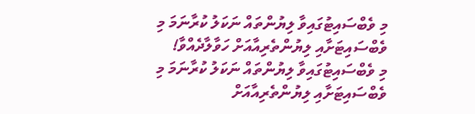މި ވެބްސައިޓުގައިވާ ލިޔުންތައް ނަކަލު ކުރާނަމަ މި ވެބްސައިޓަށާއި ލިޔުންތެރިއާއަށް ހަވާލާދެއްވާ!
މި ވެބްސައިޓުގައިވާ ލިޔުންތައް ނަކަލު ކުރާނަމަ މި ވެބްސައިޓަށާއި ލިޔުންތެރިއާއަށް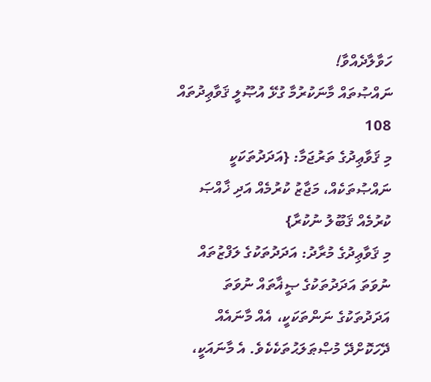ހަވާލާދެއްވާ!
ނައްޞުތައް މާނަކުރުމާ ގުޅޭ އުޞޫލީ ޤަވާޢިދުތައް 108
މި ޤަވާޢިދުގެ ތަރުޖަމާ: {އަދަދުތަކަކީ ނައްޞުތަކެއް، މަޖާޒު ކުރުމެއް އަދި ޚާއްޞަ ކުރުމެއް ޤަބޫލު ނުކުރާ}
މި ޤަވާޢިދުގެ މުރާދު: އަދަދުތަކުގެ ލަފްޒުތައް ނުވަތަ އަދަދުތަކުގެ ޞީޣާތައް ނުވަތަ އަދަދުތަކުގެ ނަންތަކަކީ، އެއް މާނައެއް ދޭހަކޮށްދޭ މުޞްޠަލަޙުތަކެކެވެ. އެ މާނައަކީ،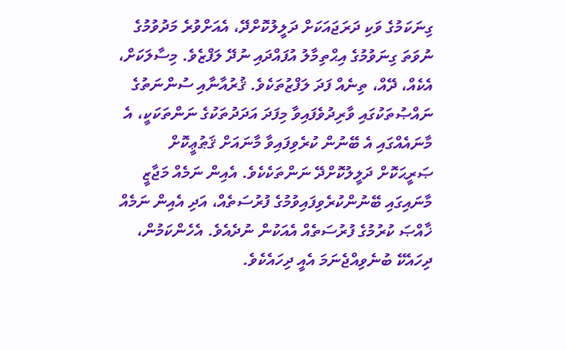ގިނަކަމުގެ ވަކި ދަރަޖައަކަށް ދަލީލުކޮށްދޭ، އެއަށްވުރެ މަދުވުމުގެ ނުވަތަ ގިނަވުމުގެ އިޙްތިމާލު އުފައްދައި ނުދޭ ލަފްޒެވެ. މިސާލަކަށް، އެކެއް، ދޭއް، ތިނެއް ފަދަ ލަފްޒުތަކެވެ. ޤުރުއާނާއި ސުންނަތުގެ ނައްޞުތަކުގައި ވާރިދުވެފައިވާ މިފަދަ އަދަދުތަކުގެ ނަންތަކަކީ، އެ މާނައެއްގައި އެ ބޭނުން ކުރެވިފައިވާ މާނައަށް ޤަޠުޢީކޮށް ޞަރީޙަކޮށް ދަލީލުކޮށްދޭ ނަންތަކެކެވެ. އެއިން ނަމެއް މަޖާޒީ މާނައިގައި ބޭނުންކުރެވިފައިވުމުގެ ފުރުސަތެއް، އަދި އެއިން ނަމެއް ޚާއްޞަ ކުރުމުގެ ފުރުސަތެއް އެއަކުން ނުދެއެވެ. އެހެންކަމުން، ދިހައެކޭ ބުނެވިއްޖެނަމަ އެއީ ދިހައެކެވެ.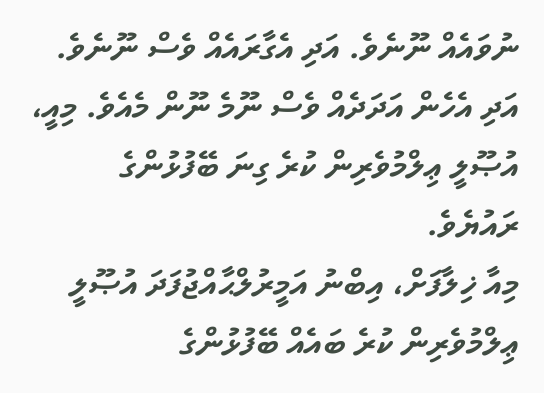ނުވައެއް ނޫނެވެ. އަދި އެގާރައެއް ވެސް ނޫނެވެ. އަދި އެހެން އަދަދެއް ވެސް ނޫމެ ނޫން މެއެވެ. މިއީ، އުޞޫލީ ޢިލްމުވެރިން ކުރެ ގިނަ ބޭފުޅުންގެ ރައުޔެވެ.
މިއާ ޚިލާފަށް، އިބްނު އަމީރުލްޙާއްޖުފަދަ އުޞޫލީ ޢިލްމުވެރިން ކުރެ ބައެއް ބޭފުޅުންގެ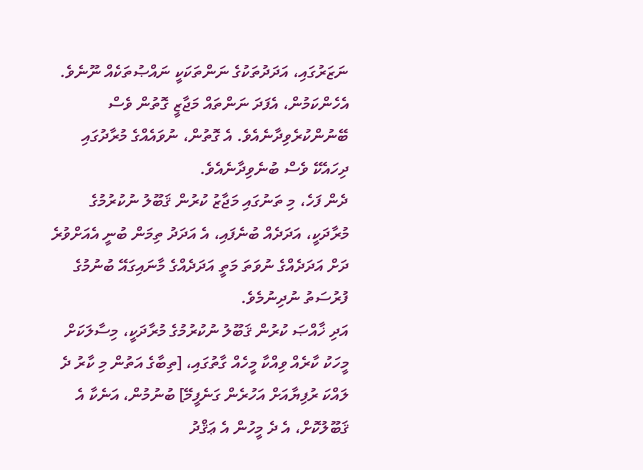ނަޒަރުގައި، އަދަދުތަކުގެ ނަންތަކަކީ ނައްޞުތަކެއް ނޫނެވެ. އެހެންކަމުން، އެފަދަ ނަންތައް މަޖާޒީ ގޮތުން ވެސް ބޭނުންކުރެވިދާނެއެވެ. އެ ގޮތުން، ނުވައެއްގެ މުރާދުގައި ދިހައެކޭ ވެސް ބުނެވިދާނެއެވެ.
ދެން ފަހެ، މި ތަނުގައި މަޖާޒު ކުރުން ޤަބޫލު ނުކުރުމުގެ މުރާދަކީ، އަދަދެއް ބުނެފައި، އެ އަދަދު ތިމަން ބުނީ އެއަށްވުރެ ދަށް އަދަދެއްގެ ނުވަތަ މަތީ އަދަދެއްގެ މާނައިގައޭ ބުނުމުގެ ފުރުސަތު ނުދިނުމެވެ.
އަދި ޚާއްޞަ ކުރުން ޤަބޫލު ނުކުރުމުގެ މުރާދަކީ، މިސާލަކަށް މީހަކު ކާރެއް ވިއްކާ މީހެއް ގާތުގައި، [ތިބާގެ އަތުން މި ކާރު ދެ ލައްކަ ރުފިޔާއަށް އަހުރެން ގަނެފީމޭ] ބުނުމުން، އަނެކާ އެ ޤަބޫލުކޮށް، އެ ދެ މީހުން އެ ޢަޤްދު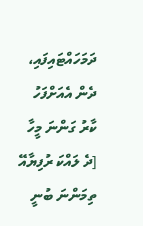ދަމަހައްޓައިފައި، ދެން އެއަށްފަހު ކާރު ގަންނަ މީހާ [ދެ ލައްކަ ރުފިޔާއޭ ތިމަންނަ ބުނީ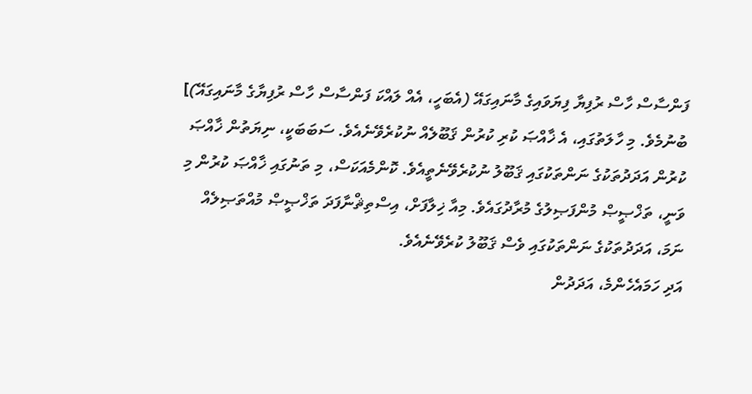ފަންސާސް ހާސް ރުފިޔާ ފިޔަވައިގެ މާނައިގައޭ (އެބަހީ، އެއް ލައްކަ ފަންސާސް ހާސް ރުފިޔާގެ މާނައިގައޭ)] ބުނުމެވެ. މި ހާލަތުގައި، އެ ޚާއްޞަ ކުރި ކުރުން ޤަބޫލެއް ނުކުރެވޭނެއެވެ. ސަބަބަކީ، ނިޔަތުން ޚާއްޞަ ކުރުން އަދަދުތަކުގެ ނަންތަކުގައި ޤަބޫލު ނުކުރެވޭނެތީއެވެ. ކޮންމެއަކަސް، މި ތަނުގައި ޚާއްޞަ ކުރުން މި ވަނީ، ތަޚްޞީޞް މުންފަޞިލުގެ މުރާދުގައެވެ. މިއާ ޚިލާފަށް، އިސްތިޘްނާފަދަ ތަޚްޞީޞް މުއްތަޞިލެއް ނަމަ، އަދަދުތަކުގެ ނަންތަކުގައި ވެސް ޤަބޫލު ކުރެވޭނެއެވެ.
އަދި ހަމައެހެންމެ، އަދަދުން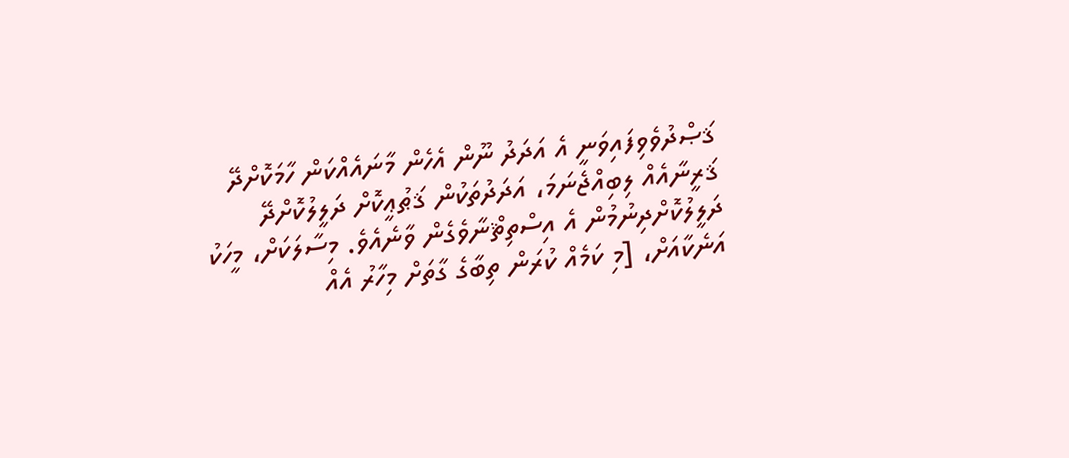ޤަޞްދުވެވިފައިވަނީ އެ އަދަދު ނޫން އެހެން މާނައެއްކަން ހާމަކޮށްދޭ ޤަރީނާއެއް ލިބިއްޖެނަމަ، އަދަދުތަކުން ޤަޠުޢީކޮށް ދަލީލުކޮށްދޭ ދަލީލުކޮށްދިނުމުން އެ އިސްތިޘްނާވެގެން ވާނެއެވެ. މިސާލަކަށް، މީހަކު އަނެކާއަށް، [މި ކަމެއް ކުރަން ތިބާގެ ގާތަށް މިހާރު އެއް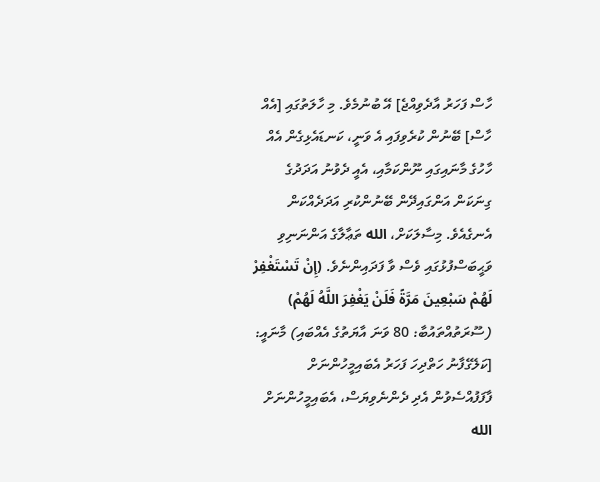ހާސް ފަހަރު އާދެވިއްޖެ] އޭ ބުނުމެވެ. މި ހާލަތުގައި [އެއް ހާސް] ބޭނުން ކުރެވިފައި އެ ވަނީ، ކަނޑައެޅިގެން އެއް ހާހުގެ މާނައިގައި ނޫންކަމާއި، އެއީ ދެވުނު އަދަދުގެ ގިނަކަން އަންގައިދޭން ބޭނުންކުރި އަދަދެއްކަން އެނގެއެވެ. މިސާލަކަށް، الله ތަޢާލާގެ އަންނަނިވި ވަޙީބަސްފުޅުގައި ވެސް ވާ ފަދައިންނެވެ. (إِنْ تَسْتَغْفِرْ لَهُمْ سَبْعِينَ مَرَّةً فَلَنْ يَغْفِرَ اللَّهُ لَهُمْ) (ސޫރަތުއްތައުބާ: 80 ވަނަ އާޔަތުގެ އެއްބައި) މާނައީ: [ކަލޭގެފާނު ހަތްދިހަ ފަހަރު އެބައިމީހުންނަށް ފާފަފުއްސެވުން އެދި ދެންނެވިޔަސް، އެބައިމީހުންނަށް الله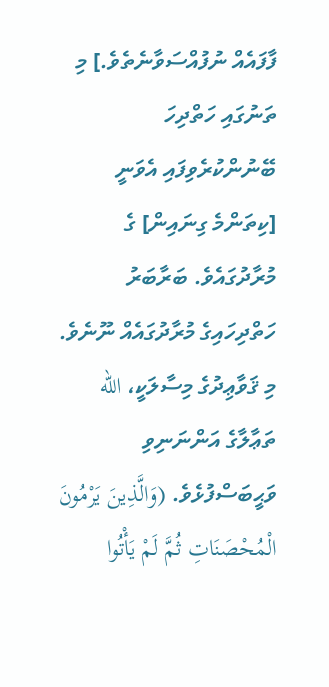ފާފައެއް ނުފުއްސަވާނެތެވެ.] މި ތަނުގައި ހަތްދިހަ ބޭނުންކުރެވިފައި އެވަނީ [ކިތަންމެ ގިނައިން] ގެ މުރާދުގައެވެ. ބަރާބަރު ހަތްދިހައިގެ މުރާދުގައެއް ނޫނެވެ.
މި ޤަވާޢިދުގެ މިސާލަކީ، الله ތަޢާލާގެ އަންނަނިވި ވަޙީބަސްފުޅެވެ. (وَالَّذِينَ يَرْمُونَ الْمُحْصَنَاتِ ثُمَّ لَمْ يَأْتُوا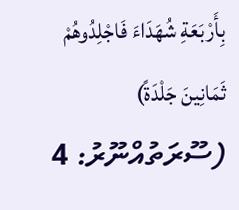بِأَرْبَعَةِ شُهَدَاءَ فَاجْلِدُوهُمْ ثَمَانِينَ جَلْدَةً) (ސޫރަތުއްނޫރު: 4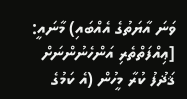ވަނަ އާޔަތުގެ އެއްބައި) މާނައީ: [ޢިއްފަތްތެރި އަންހެނުންނަށް ޤަޛުފު ކުރާ މީހުން (އެ ކަމުގެ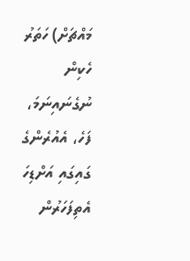މައްޗަށް) ހަތަރު ހެކިން ނުގެނައިނަމަ، ފަހެ، އެއުރެންގެ ގައިގައި އަށްޑިހަ އެތިފަހަރުން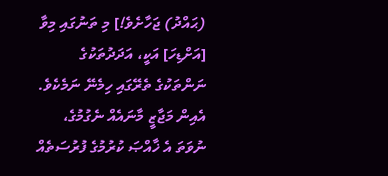(ޙައްދު) ޖަހާށެވެ!] މި ތަނުގައި މިވާ [އަށްޑިހަ] އަކީ، އަދަދުތަކުގެ ނަންތަކުގެ ތެރޭގައި ހިމެނޭ ނަމެކެވެ. އެއިން މަޖާޒީ މާނައެއް ނެގުމުގެ، ނުވަތަ އެ ޚާއްޞަ ކުރުމުގެ ފުރުސަތެއް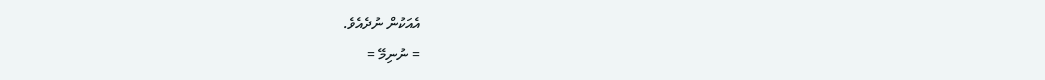އެއަކުން ނުދެއެވެ.
= ނުނިމޭ =